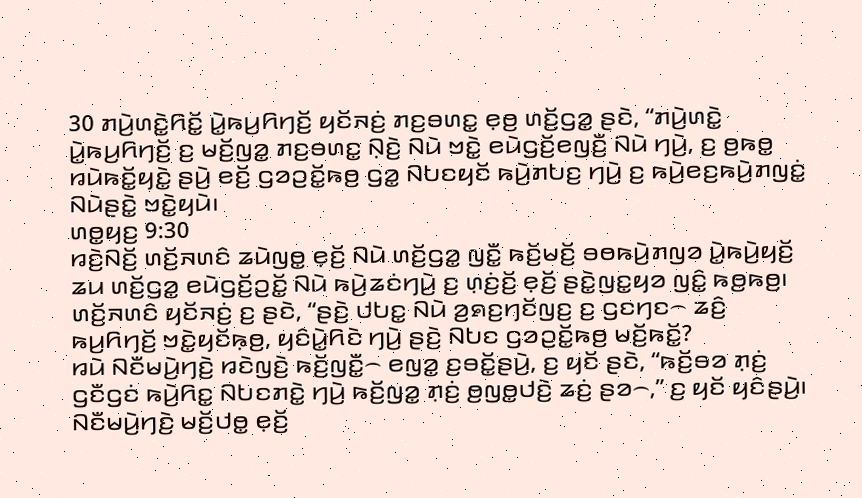30 ꤊꤣꤧ꤬ꤛꤢꤧ꤭ꤖꤢꤩ꤭ ꤣꤧ꤭ꤒꤣ꤬ꤖꤚꤢꤩ꤬ ꤟꤢꤩꤏꤢꤦ꤬ ꤊꤢ꤬ꤋꤛꤢ꤭ ꤕ꤫ꤥ꤬ ꤛꤢꤩ꤬ꤞꤤ꤭ ꤔꤢꤧ, “ꤊꤣꤧ꤬ꤛꤢꤧ꤭ ꤣꤧ꤭ꤒꤣ꤬ꤖꤚꤢꤩ꤬ ꤢ꤬ ꤗꤢꤩ꤬ꤜꤤ꤭ ꤊꤢ꤬ꤋꤛꤢ꤭ ꤡ꤫ꤢꤧ꤬ ꤡꤣꤧ ꤠꤢꤧ꤭ ꤕꤣꤧꤞꤢꤩ꤬ꤕꤜꤢꤪ꤬ ꤡꤣꤧ ꤚꤣꤧ꤬, ꤢ꤬ ꤥ꤬ꤒꤥ꤭ ꤙꤣꤧꤒꤢꤩ꤭ꤟꤢꤧ꤭ ꤔꤣꤧ꤬ ꤕꤢꤩ꤬ ꤞꤤꤑꤢꤩ꤭ꤒꤥ꤬ ꤞꤤ꤭ ꤡꤝꤢꤟꤢꤩ ꤒꤣꤧ꤬ꤊꤝꤢ꤬ ꤚꤣꤧ꤬ ꤢ꤬ ꤒꤣꤧ꤬ꤕꤢ꤬ꤒꤣꤧ꤬ꤊꤜꤢꤦ꤭ ꤡꤣꤧꤔꤢꤧ꤭ ꤠꤢꤧ꤭ꤟꤣꤧ꤯
ꤛꤥ꤭ꤟꤢ꤬ 9:30
ꤙꤢꤧ꤬ꤡꤢꤩ꤬ ꤛꤢꤩ꤬ꤏꤛꤢꤨ ꤘꤣꤧꤜꤥ꤭ ꤕ꤫ꤢꤩ꤬ ꤡꤣꤧ ꤛꤢꤩ꤬ꤞꤤ꤭ ꤜꤢꤪ꤭ ꤒꤢꤩ꤬ꤗꤢꤩ꤬ ꤋꤥꤒꤣꤧ꤬ꤊꤜꤤ ꤣꤧ꤭ꤒꤣꤧ꤬ꤟꤢꤩ꤬ ꤘꤣ ꤛꤢꤩ꤬ꤞꤤ꤭ ꤕꤣꤧꤞꤢꤩ꤬ꤑꤢꤩ꤭ ꤡꤣꤧ ꤒꤣꤧ꤬ꤘꤢꤦꤚꤣꤧ꤬ ꤢ꤬ ꤛ꤫ꤢꤦ꤬ꤢꤩ꤬ ꤕ꤫ꤢꤩ꤬ ꤔꤢꤧ꤭ꤜꤢ꤭ꤟꤤ ꤜꤢꤨ꤭ ꤒꤥ꤬ꤒꤥ꤬꤯
ꤛꤢꤩ꤬ꤏꤛꤢꤨ ꤟꤢꤩꤏꤢꤦ꤬ ꤢ꤬ ꤔꤢꤧ, “ꤔꤢꤧ꤬ ꤓꤝꤢ꤭ ꤡꤣꤧ ꤤ꤬ꤎꤢ꤬ꤚꤢꤩꤜꤢ꤬ ꤢ꤬ ꤞꤢꤚꤢ꤮ ꤘꤢꤨ꤬ ꤒꤣ꤬ꤖꤚꤢꤩ꤬ ꤠꤢꤧ꤭ꤟꤢꤩꤒ꤫ꤥ꤬, ꤟꤢꤨꤣꤧ꤭ꤖꤢꤧ ꤚꤣꤧ꤬ ꤔꤢꤧ꤬ ꤡꤝꤢ ꤞꤤꤑꤢꤩ꤭ꤒꤥ꤬ ꤗꤢꤩ꤬ꤒꤢꤩ꤭?
ꤙꤣꤧ ꤡꤢꤪꤗꤣꤧ꤬ꤚꤢꤧ꤬ ꤙꤢꤧꤜꤢꤧ꤬ ꤒꤢꤩ꤬ꤜꤢꤪ꤭꤮ ꤕꤜꤤ꤭ ꤢ꤬ꤋꤢꤩ꤭ꤔꤣꤧ꤬, ꤢ꤬ ꤟꤢꤩ ꤔꤢꤧ, “ꤒꤢꤩ꤬ꤋꤤ ꤊ꤫ꤢꤦ꤬ ꤞꤢꤪꤞꤢꤦ ꤒꤣꤧ꤬ꤖꤢ꤭ ꤡꤝꤢꤊꤢꤧ꤭ ꤚꤣꤧ꤬ ꤒꤢꤩ꤬ꤜꤤ꤭ ꤊ꤫ꤢꤦ꤬ ꤥ꤬ꤜꤥ꤭ꤓꤢꤧ꤬ ꤘꤢꤦ꤬ ꤔꤤ꤮,” ꤢ꤬ ꤟꤢꤩ ꤟꤢꤨꤔꤣꤧ꤬꤯ ꤡꤢꤪꤗꤣꤧ꤬ꤚꤢꤧ꤬ ꤗꤢꤩ꤬ꤓꤥ꤭ ꤕ꤫ꤢꤩ꤬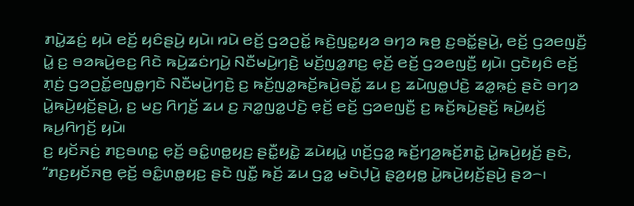ꤊꤣꤧ꤭ꤘꤢꤦ꤬ ꤟꤣꤧ ꤕꤢꤩ꤬ ꤟꤢꤨꤔꤣꤧ꤬ ꤟꤣꤧ꤯ ꤙꤣꤧ ꤕꤢꤩ꤬ ꤞꤤꤑꤢꤩ꤭ ꤒꤢꤧ꤬ꤜꤢ꤭ꤟꤤ ꤋꤚꤤ ꤒꤥ꤬ ꤢ꤬ꤋꤢꤩ꤭ꤔꤣꤧ꤬, ꤕꤢꤩ꤬ ꤞꤤꤕꤜꤢꤪ꤬ ꤣꤧ꤭ ꤢ꤬ ꤋꤤꤒꤣꤧ꤬ꤕꤢ꤬ ꤖꤢꤧ ꤒꤣꤧ꤬ꤘꤢꤦꤚꤣꤧ꤬ ꤡꤢꤪꤗꤣꤧ꤬ꤚꤢꤧ꤬ ꤗꤢꤩ꤬ꤜꤤ꤭ꤊꤢ꤬ ꤕ꤫ꤢꤩ꤬ ꤕꤢꤩ꤬ ꤞꤤꤕꤜꤢꤪ꤬ ꤟꤣꤧ꤯ ꤞꤢꤧꤟꤢꤨ ꤕꤢꤩ꤬ ꤊ꤫ꤢꤦ꤬ ꤞꤤꤑꤢꤩ꤭ꤕꤜꤥ꤭ꤚꤢꤧ ꤡꤢꤪꤗꤣꤧ꤬ꤚꤢꤧ꤬ ꤢ꤬ ꤒꤢꤩ꤬ꤜꤤ꤭ꤒꤢꤩ꤬ꤒꤣꤧ꤬ꤋꤢꤩ꤭ ꤘꤣ ꤢ꤬ ꤘꤣꤧꤜꤥ꤭ꤓꤢꤧ꤬ ꤘꤤ꤭ꤒ꤫ꤢꤦ꤬ ꤔꤢꤧ ꤋꤚꤤ ꤣꤧ꤭ꤒꤣꤧ꤬ꤟꤢꤩ꤬ꤔꤣꤧ꤬, ꤢ꤬ ꤗꤢ꤬ ꤖꤚꤢꤩ꤬ ꤘꤣ ꤢ꤬ ꤏꤤ꤭ꤜꤤ꤭ꤓꤢꤧ꤬ ꤕ꤫ꤢꤩ꤬ ꤕꤢꤩ꤬ ꤞꤤꤕꤜꤢꤪ꤬ ꤢ꤬ ꤒꤢꤩ꤬ꤒꤣꤧ꤬ꤔꤢꤩ꤬ ꤒꤣꤧ꤬ꤟꤢꤩ꤬ ꤒꤣ꤬ꤖꤚꤢꤩ꤬ ꤟꤣꤧ꤯
ꤢ꤬ ꤟꤢꤩꤏꤢꤦ꤬ ꤊꤢ꤬ꤋꤛꤢ꤭ ꤕ꤫ꤢꤩ꤬ ꤋꤢꤨ꤭ꤛꤥ꤭ꤟꤢ꤬ ꤔꤢꤪ꤭ꤟꤢꤧ꤭ ꤘꤣꤧꤟꤣꤧ꤭ ꤛꤢꤩ꤬ꤞꤤ꤭ ꤒꤢꤩ꤬ꤚꤤ꤬ꤒꤢꤩ꤬ꤊꤢꤧ꤭ ꤣꤧ꤭ꤒꤣꤧ꤬ꤟꤢꤩ꤬ ꤔꤢꤧ, “ꤊꤢ꤬ꤟꤢꤩꤏꤥ꤬ ꤕ꤫ꤢꤩ꤬ ꤋꤢꤨ꤭ꤛꤥ꤭ꤟꤢ꤬ ꤔꤢꤧ ꤜꤢꤪ꤭ ꤒꤢꤩ꤬ ꤘꤣ ꤞꤤ꤭ ꤗꤢꤧꤓ꤫ꤣꤧ꤬ ꤔ꤫ꤤ꤬ꤟꤥ꤭ ꤣꤧ꤭ꤒꤣꤧ꤬ꤟꤢꤩ꤬ꤔꤣꤧ꤬ ꤔꤤ꤮꤯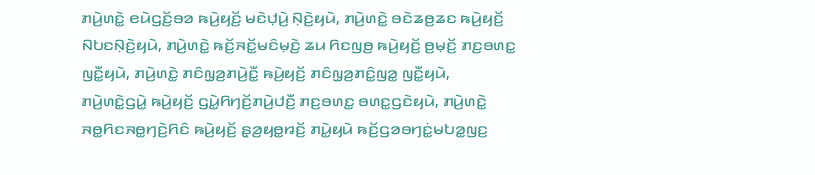ꤊꤣꤧ꤬ꤛꤢꤧ꤭ ꤕꤣꤧꤞꤢꤩ꤬ꤋꤤ ꤒꤣꤧ꤬ꤟꤢꤩ꤬ ꤗꤢꤧꤓ꤫ꤣꤧ꤬ ꤡ꤫ꤢꤧ꤬ꤟꤣꤧ, ꤊꤣꤧ꤬ꤛꤢꤧ꤭ ꤋꤢꤧꤘꤥ꤬ꤘꤢ ꤒꤣꤧ꤬ꤟꤢꤩ꤬ ꤡꤝꤢꤡ꤫ꤢꤧ꤬ꤟꤣꤧ, ꤊꤣꤧ꤬ꤛꤢꤧ꤭ ꤒꤢꤩ꤬ꤏꤢꤩ꤭ꤗꤢꤨꤗ꤫ꤢꤧ꤬ ꤘꤣ ꤖꤢꤜꤥ꤬ ꤒꤣꤧ꤬ꤟꤢꤩ꤬ ꤥ꤬ꤗ꤫ꤢꤩ꤬ ꤊꤢ꤬ꤋꤛꤢ꤭ ꤜꤢꤪ꤭ꤟꤣꤧ, ꤊꤣꤧ꤬ꤛꤢꤧ꤭ ꤊꤢꤨꤜ꤫ꤤ꤬ꤊꤣꤧ꤬ꤢꤪ꤭ ꤒꤣꤧ꤬ꤟꤢꤩ꤬ ꤊꤢꤨꤜ꤫ꤤ꤬ꤊꤢꤨ꤭ꤜꤤ꤭ ꤜꤢꤪ꤭ꤟꤣꤧ, ꤊꤣꤧ꤬ꤛꤢꤧ꤭ꤞꤣꤧ꤭ ꤒꤣꤧ꤬ꤟꤢꤩ꤬ ꤞꤣꤧ꤭ꤖꤚꤢꤩ꤬ꤊꤣꤧ꤬ꤓꤢꤪ꤬ ꤊꤢ꤬ꤋꤛꤢ꤭ ꤋꤛꤢ꤭ꤞꤢꤧꤟꤣꤧ, ꤊꤣꤧ꤬ꤛꤢꤧ꤭ ꤏꤥ꤭ꤖꤢꤏꤥ꤭ꤚꤢꤧ꤬ꤖꤢꤨ ꤒꤣꤧ꤬ꤟꤢꤩ꤬ ꤔ꤫ꤤ꤬ꤟꤥ꤭ꤙꤢꤩ꤬ ꤊꤣꤧ꤭ꤟꤣꤧ ꤒꤢꤩ꤬ꤞꤤꤋꤚꤢꤦ꤭ꤗꤝꤤ꤭ꤜꤢ꤬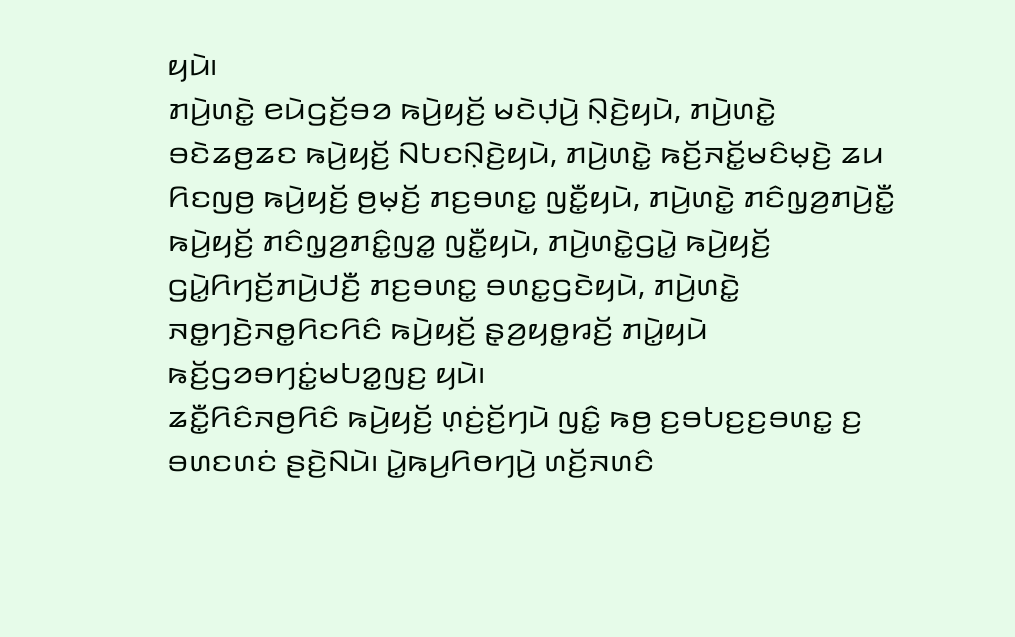ꤟꤣꤧ꤯
ꤊꤣꤧ꤬ꤛꤢꤧ꤭ ꤕꤣꤧꤞꤢꤩ꤬ꤋꤤ ꤒꤣꤧ꤬ꤟꤢꤩ꤬ ꤗꤢꤧꤓ꤫ꤣꤧ꤬ ꤡ꤫ꤢꤧ꤬ꤟꤣꤧ, ꤊꤣꤧ꤬ꤛꤢꤧ꤭ ꤋꤢꤧꤘꤥ꤬ꤘꤢ ꤒꤣꤧ꤬ꤟꤢꤩ꤬ ꤡꤝꤢꤡ꤫ꤢꤧ꤬ꤟꤣꤧ, ꤊꤣꤧ꤬ꤛꤢꤧ꤭ ꤒꤢꤩ꤬ꤏꤢꤩ꤭ꤗꤢꤨꤗ꤫ꤢꤧ꤬ ꤘꤣ ꤖꤢꤜꤥ꤬ ꤒꤣꤧ꤬ꤟꤢꤩ꤬ ꤥ꤬ꤗ꤫ꤢꤩ꤬ ꤊꤢ꤬ꤋꤛꤢ꤭ ꤜꤢꤪ꤭ꤟꤣꤧ, ꤊꤣꤧ꤬ꤛꤢꤧ꤭ ꤊꤢꤨꤜ꤫ꤤ꤬ꤊꤣꤧ꤬ꤢꤪ꤭ ꤒꤣꤧ꤬ꤟꤢꤩ꤬ ꤊꤢꤨꤜ꤫ꤤ꤬ꤊꤢꤨ꤭ꤜꤤ꤭ ꤜꤢꤪ꤭ꤟꤣꤧ, ꤊꤣꤧ꤬ꤛꤢꤧ꤭ꤞꤣꤧ꤭ ꤒꤣꤧ꤬ꤟꤢꤩ꤬ ꤞꤣꤧ꤭ꤖꤚꤢꤩ꤬ꤊꤣꤧ꤬ꤓꤢꤪ꤬ ꤊꤢ꤬ꤋꤛꤢ꤭ ꤋꤛꤢ꤭ꤞꤢꤧꤟꤣꤧ, ꤊꤣꤧ꤬ꤛꤢꤧ꤭ ꤏꤥ꤭ꤚꤢꤧ꤬ꤏꤥ꤭ꤖꤢꤖꤢꤨ ꤒꤣꤧ꤬ꤟꤢꤩ꤬ ꤔ꤫ꤤ꤬ꤟꤥ꤭ꤙꤢꤩ꤬ ꤊꤣꤧ꤭ꤟꤣꤧ ꤒꤢꤩ꤬ꤞꤤꤋꤚꤢꤦ꤭ꤗꤝꤤ꤭ꤜꤢ꤬ ꤟꤣꤧ꤯
ꤘꤢꤪ꤭ꤖꤢꤨꤏꤥ꤬ꤖꤢꤨ ꤒꤣꤧ꤬ꤟꤢꤩ꤬ ꤛ꤫ꤢꤦ꤬ꤢꤩ꤬ꤚꤣꤧ ꤜꤢꤨ꤭ ꤒꤥ꤬ ꤢ꤬ꤋꤝꤢ꤬ꤢ꤬ꤋꤛꤢ꤭ ꤢ꤬ ꤋꤛꤢꤛꤢꤦ ꤔꤢꤧ꤬ꤡꤣꤧ꤯ ꤣꤧ꤭ꤒꤣ꤬ꤖꤥꤚꤣꤧ꤬ ꤛꤢꤩ꤬ꤏꤛꤢꤨ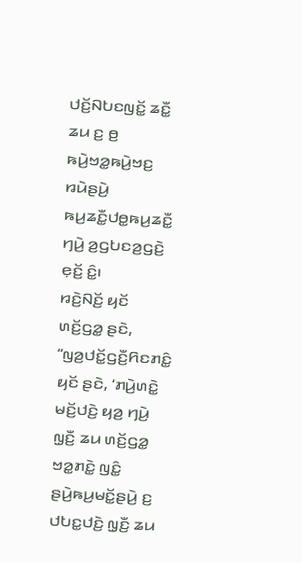ꤓꤢꤩ꤬ꤡꤝꤢꤜꤢꤩ꤭ ꤘꤢꤪ꤭ ꤘꤣ ꤢ꤬ ꤥ꤬ ꤒꤣꤧ꤬ꤠꤤ꤭ꤒꤣꤧ꤬ꤠꤢ꤬ ꤙꤣꤧꤔꤣꤧ꤬ ꤒꤣ꤬ꤘꤢꤪ꤭ꤓꤥ꤭ꤒꤣ꤬ꤘꤢꤪ꤭ ꤚꤣꤧ꤬ ꤤ꤬ꤞꤝꤢꤤ꤬ꤞꤢꤧ꤬ ꤕ꤫ꤢꤩ꤬ ꤢꤨ꤭꤯
ꤙꤢꤧ꤬ꤡꤢꤩ꤬ ꤟꤢꤩ ꤛꤢꤩ꤬ꤞꤤ꤭ ꤔꤢꤧ, “ꤜꤤ꤬ꤓꤢꤩ꤭ꤞꤢꤪ꤬ꤖꤢꤊꤢꤨ꤭ ꤟꤢꤩ ꤔꤢꤧ, ‘ꤊꤣꤧ꤬ꤛꤢꤧ꤭ ꤗꤢꤩ꤬ꤓꤢꤧ꤬ ꤟꤤ꤬ ꤚꤣꤧ꤬ ꤜ꤫ꤢꤪ꤬ ꤘꤣ ꤛꤢꤩ꤬ꤞꤤ꤭ ꤠꤤ꤭ꤊꤢꤧ꤭ ꤜꤢꤨ꤭ ꤔꤣꤧ꤬ꤒꤣ꤬ꤗꤢꤩ꤭ꤔꤣꤧ꤬ ꤢ꤬ ꤓꤝꤢ꤭ꤓꤢꤧ꤬ ꤜ꤫ꤢꤪ꤬ ꤘꤣ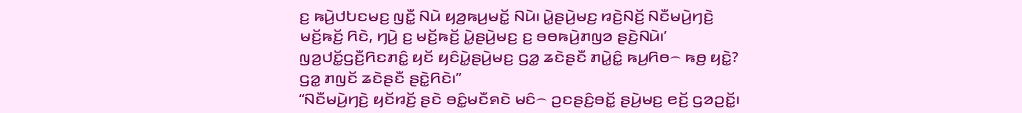ꤢ꤬ ꤒꤣꤧ꤬ꤓꤝꤢꤗꤢ꤬ ꤜꤢꤪ꤭ ꤡꤣꤧ ꤟꤤ꤬ꤒꤣ꤬ꤗꤢꤩ꤭ ꤡꤣꤧ꤯ ꤣꤧ꤭ꤔꤣꤧ꤬ꤗꤢ꤬ ꤙꤢꤧ꤬ꤡꤢꤩ꤬ ꤡꤢꤪꤗꤣꤧ꤬ꤚꤢꤧ꤬ ꤗꤢꤩ꤬ꤒꤢꤩ꤬ ꤖꤢꤧ, ꤚꤣꤧ꤬ ꤢ꤬ ꤗꤢꤩ꤬ꤒꤢꤩ꤬ ꤣꤧ꤭ꤔꤣꤧ꤬ꤗꤢ꤬ ꤢ꤬ ꤋꤥꤒꤣꤧ꤬ꤊꤜꤤ ꤔꤢꤧ꤬ꤡꤣꤧ꤯’ ꤜꤤ꤬ꤓꤢꤩ꤭ꤞꤢꤪ꤬ꤖꤢꤊꤢꤨ꤭ ꤟꤢꤩ ꤟꤢꤨꤣꤧ꤭ꤔꤣꤧ꤬ꤗꤢ꤬ ꤞꤤ꤭ ꤘꤢꤧꤔꤢꤪ ꤊꤣꤧ꤭ꤢꤨ꤭ ꤒꤣ꤬ꤖꤥ꤮ ꤒꤥ꤬ ꤟꤢꤧ꤭? ꤞꤤ꤭ ꤊꤜꤢꤩ ꤘꤢꤧꤔꤢꤪ ꤔꤢꤧ꤭ꤖꤢꤧ꤯”
“ꤡꤢꤪꤗꤣꤧ꤬ꤚꤢꤧ꤬ ꤟꤢꤩꤙꤢꤩ꤬ ꤔꤢꤧ ꤋꤢꤨ꤭ꤗꤢꤪꤎꤢꤧ ꤗꤢꤨ꤮ ꤑꤢꤔꤢꤨ꤬ꤋꤢꤩ꤭ ꤔꤣꤧ꤬ꤗꤢ꤬ ꤕꤢꤩ꤬ ꤞꤤꤑꤢꤩ꤭꤯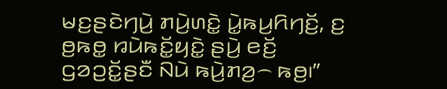ꤗꤢ꤬ꤔꤢꤧꤚꤣꤧ꤬ ꤊꤣꤧ꤬ꤛꤢꤧ꤭ ꤣꤧ꤭ꤒꤣ꤬ꤖꤚꤢꤩ꤬, ꤢ꤬ ꤥ꤬ꤒꤥ꤭ ꤙꤣꤧꤒꤢꤩ꤭ꤟꤢꤧ꤭ ꤔꤣꤧ꤬ ꤕꤢꤩ꤬ ꤞꤤꤑꤢꤩ꤭ꤔꤢꤪ ꤡꤣꤧ ꤒꤣꤧ꤬ꤊꤤ꤬꤮ ꤒꤥ꤬꤯”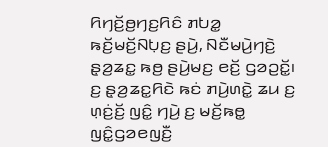ꤖꤚꤢꤩ꤬ꤥ꤬ꤚꤢ꤬ꤖꤢꤨ ꤊꤝꤤ꤭ ꤒꤢꤩ꤬ꤗꤢꤩ꤬ꤡꤝ꤫ꤢ꤬ ꤔꤣꤧ꤬, ꤡꤢꤪꤗꤣꤧ꤬ꤚꤢꤧ꤬ ꤔ꤫ꤤ꤬ꤘꤢ꤭ ꤒꤥ꤬ ꤔꤣꤧ꤬ꤗꤢ꤬ ꤕꤢꤩ꤬ ꤞꤤꤑꤢꤩ꤭꤯ ꤢ꤬ ꤔ꤫ꤤ꤬ꤘꤢ꤭ꤖꤢꤧ ꤒꤢꤦ ꤊꤣꤧ꤬ꤛꤢꤧ꤭ ꤘꤣ ꤢ꤬ ꤛ꤫ꤢꤦ꤬ꤢꤩ꤬ ꤜꤢꤨ꤭ ꤚꤣꤧ꤬ ꤢ꤬ ꤗꤢꤩ꤬ꤒꤥ꤭ ꤜꤢꤨ꤭ꤞꤤꤕꤜꤢꤪ꤬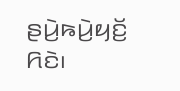ꤔꤣꤧ꤬ꤒꤣꤧ꤬ꤟꤢꤩ꤬ ꤖꤢꤧ꤯